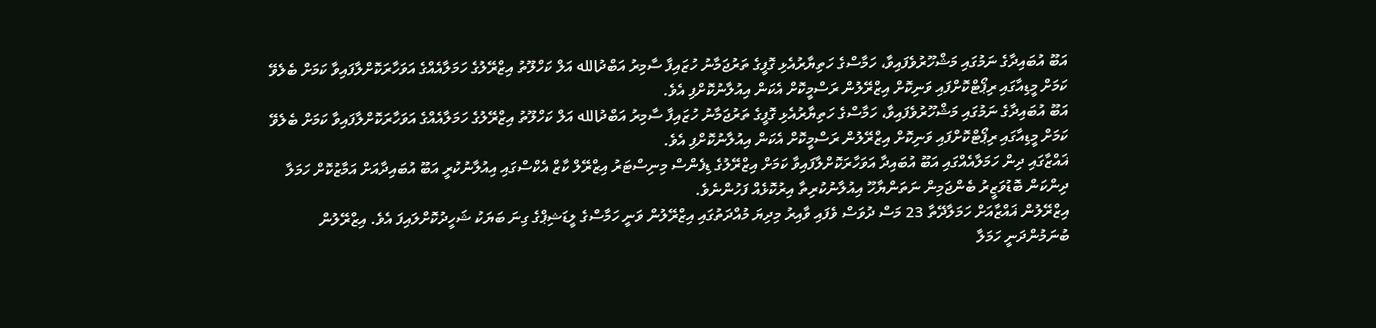އަބޫ އުބައިދާގެ ނަމުގައި މަޝްހޫރުވެފައިވާ، ހަމާސްގެ ހަތިޔާރުއެޅި ގޮފީގެ ތަރުޖަމާނު ހުޒައިފާ ސާމިރު އަބްދުالله އަލް ކަހްލޫތު އިޒްރޭލުގެ ހަމަލާއެއްގެ އަވަހާރަކޮށްލާފައިވާ ކަމަށް ބެލެވޭ ކަމަށް މީޑިއާގައި ރިޕޯޓްކޮށްފައި ވަނިކޮށް އިޒްރޭލުން ރަސްމީކޮށް އެކަން އިއުލާނުކޮށްފި އެވެ.
އަބޫ އުބައިދާގެ ނަމުގައި މަޝްހޫރުވެފައިވާ، ހަމާސްގެ ހަތިޔާރުއެޅި ގޮފީގެ ތަރުޖަމާނު ހުޒައިފާ ސާމިރު އަބްދުالله އަލް ކަހްލޫތު އިޒްރޭލުގެ ހަމަލާއެއްގެ އަވަހާރަކޮށްލާފައިވާ ކަމަށް ބެލެވޭ ކަމަށް މީޑިއާގައި ރިޕޯޓްކޮށްފައި ވަނިކޮށް އިޒްރޭލުން ރަސްމީކޮށް އެކަން އިއުލާނުކޮށްފި އެވެ.
ޣައްޒާގައި ދިން ހަމަލާއެއްގައި އަބޫ އުބައިދާ އަވަހާރަކޮށްލާފައިވާ ކަމަށް އިޒްރޭލުގެ ޑިފެންސް މިނިސްޓަރު އިޒްރޭލް ކާޒް އެކްސްގައި އިއުލާނުކުރީ އަބޫ އުބައިދާއަށް އަމާޒުކޮށް ހަމަލާ ދިންކަން ބޮޑުވަޒީރު ބެންޖަމިން ނަތަންޔާހޫ އިއުލާނުކުރިތާ އިރުކޮޅެއް ފަހުންނެވެ.
އިޒްރޭލުން ޣައްޒާއަށް ހަމަލާދޭތާ 23 މަސް ދުވަސް ވެފައި ވާއިރު މިދިޔަ މުއްދަތުގައި އިޒްރޭލުން ވަނީ ހަމާސްގެ ލީޑަޝިޕްގެ ގިނަ ބަޔަކު ޝަހީދުކޮށްލައިފަ އެވެ. އިޒްރޭލުން ބުނަމުންދަނީ ހަމަލާ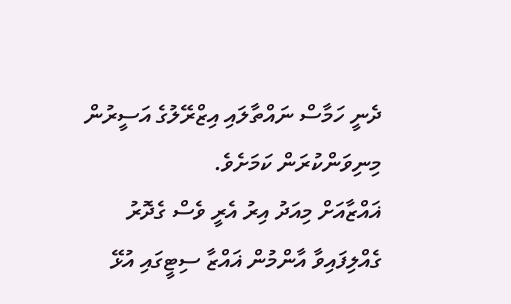ދެނީ ހަމާސް ނައްތާލައި އިޒްރޭލުގެ އަސީރުން މިނިވަންކުރަން ކަމަށެވެ.
ޣައްޒާއަށް މިއަދު އިރު އެރީ ވެސް ގެދޮރު ގެއްލިފައިވާ އާންމުން ޣައްޒާ ސިޓީގައި އުޅޭ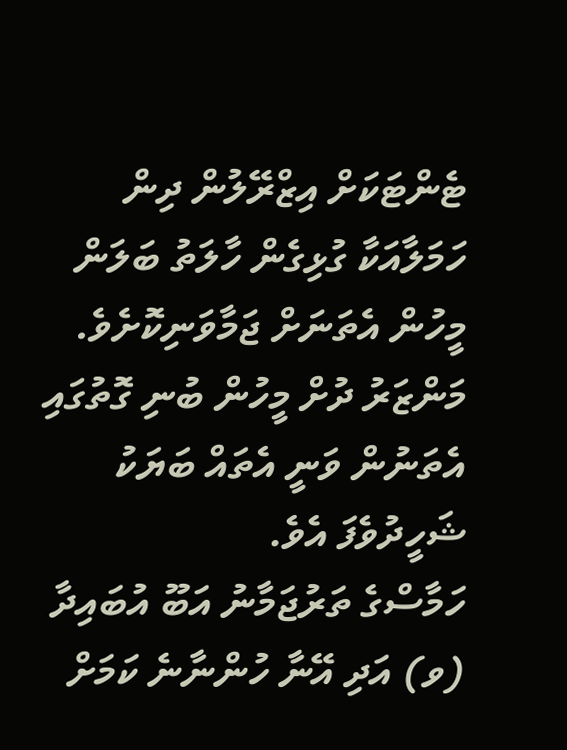ޓެންޓަކަށް އިޒްރޭލުން ދިން ހަމަލާއަކާ ގުޅިގެން ހާލަތު ބަލަން މީހުން އެތަނަށް ޖަމާވަނިކޮށެވެ. މަންޒަރު ދުށް މީހުން ބުނި ގޮތުގައި އެތަނުން ވަނީ އެތައް ބަޔަކު ޝަހީދުވެފަ އެވެ.
ހަމާސްގެ ތަރުޖަމާނު އަބޫ އުބައިދާ (ވ) އަދި އޭނާ ހުންނާނެ ކަމަށް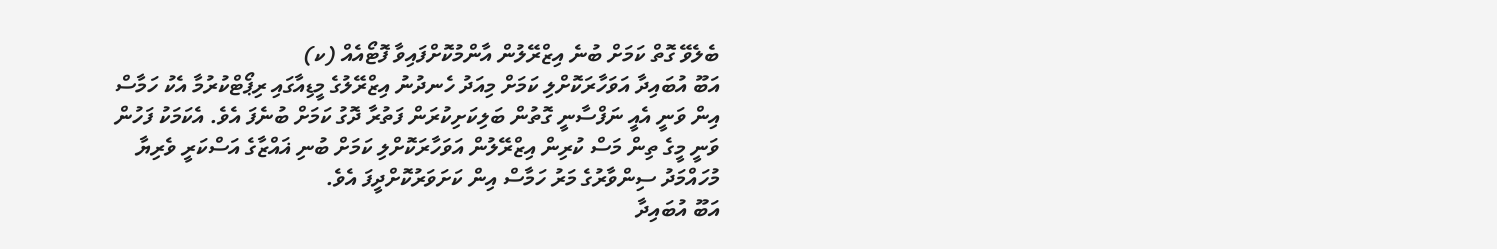ބެލެވޭ ގޮތް ކަމަށް ބުނެ އިޒްރޭލުން އާންމުކޮށްފައިވާ ފޮޓޯއެއް (ކ)
އަބޫ އުބައިދާ އަވަހާރަކޮށްލި ކަމަށް މިއަދު ހެނދުނު އިޒްރޭލުގެ މީޑިއާގައި ރިޕޯޓްކުރުމާ އެކު ހަމާސް އިން ވަނީ އެއީ ނަފްސާނީ ގޮތުން ބަލިކަށިކުރަން ފަތުރާ ދޮގު ކަމަށް ބުނެފަ އެވެ. އެކަމަކު ފަހުން ވަނީ މީގެ ތިން މަސް ކުރިން އިޒްރޭލުން އަވަހާރަކޮށްލި ކަމަށް ބުނި ޣައްޒާގެ އަސްކަރީ ވެރިޔާ މުހައްމަދު ސިންވާރުގެ މަރު ހަމާސް އިން ކަށަވަރުކޮށްދީފަ އެވެ.
އަބޫ އުބައިދާ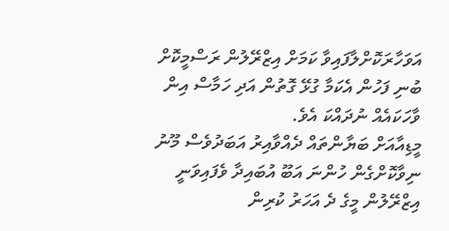އަވަހާރަކޮށްލާފައިވާ ކަމަށް އިޒްރޭލުން ރަސްމީކޮށް ބުނި ފަހުން އެކަމާ ގުޅޭ ގޮތުން އަދި ހަމާސް އިން ވާހަކައެއް ނުދައްކަ އެވެ.
މީޑިއާއަށް ބަޔާންތައް ދެއްވާއިރު އަބަދުވެސް މޫނު ނިވާކޮށްގެން ހުންނަ އަބޫ އުބައިދާ ވެފައިވަނީ އިޒްރޭލުން މީގެ ދެ އަހަރު ކުރިން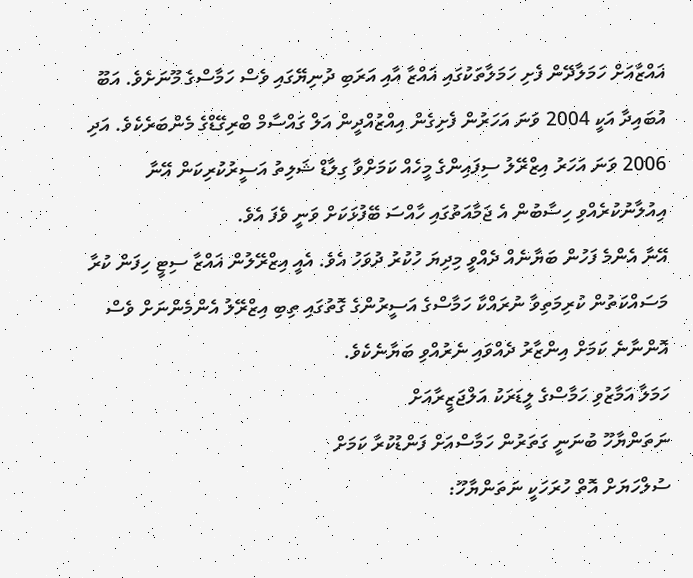ޣައްޒާއަށް ހަމަލާދޭން ފެށި ހަމަލާތަކުގައި ޣައްޒާ އާއި އަރަބި ދުނިޔޭގައި ވެސް ހަމާސްގެ މޫނަށެވެ. އަބޫ އުބައިދާ އަކީ 2004 ވަނަ އަހަރުން ފެށިގެން އިއްޒުއްދީން އަލް ގައްސާމް ބްރިގޭޑްގެ މެންބަރެކެވެ. އަދި 2006 ވަނަ އަހަރު އިޒްރޭލު ސިފައިންގެ މީހެއް ކަމަށްވާ ގިލާޑް ޝަލިތު އަސީރުކުރިކަން އޭނާ އިއުލާނުކުރެއްވި ހިސާބުން އެ ޖަމާއަތުގައި ހާއްސަ ބޭފުޅަކަށް ވަނީ ވެފަ އެވެ.
އޭނާ އެންމެ ފަހުން ބަޔާނެއް ދެއްވީ މިދިޔަ ހުކުރު ދުވަހު އެވެ. އެއީ އިޒްރޭލުން ޣައްޒާ ސިޓީ ހިފަން ކުރާ މަސައްކަތުން ކުރިމަތިވާ ނުރައްކާ ހަމާސްގެ އަސީރުންގެ ގޮތުގައި ތިބި އިޒްރޭލު އެންމެންނަށް ވެސް އޮންނާނެ ކަމަށް އިންޒާރު ދެއްވައި ނެރުއްވި ބަޔާނެކެވެ.
ހަމަލާ އަމާޒުވި ހަމާސްގެ ލީޑަރަކު އަލްޖަޒީރާއަށް
ނަތަންޔާހޫ ބުނަނީ ގަތަރުން ހަމާސްއަށް ފަންޑުކުރާ ކަމަށް
ސުލްހަޔަށް އޮތް ހުރަހަކީ ނަތަންޔާހޫ: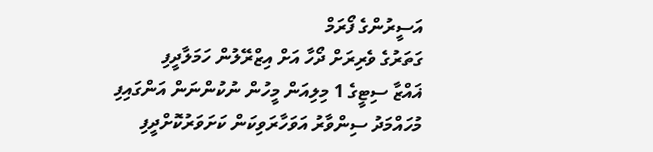އަސީރުންގެ ފޯރަމް
ގަތަރުގެ ވެރިރަށް ދޯހާ އަށް އިޒްރޭލުން ހަމަލާދީފި
ޣައްޒާ ސިޓީގެ 1 މިލިއަން މީހުން ނުކުންނަން އަންގައިފި
މުހައްމަދު ސިންވާރު އަވަހާރަވިކަން ކަށަވަރުކޮށްދީފި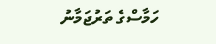ހަމާސްގެ ތަރުޖަމާނު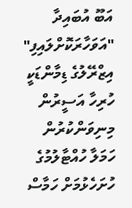އަބޫ އުބައިދާ "އަވަހާރަކޮށްލައިފި"
އިޒްރޭލުގެ ޑިމާންޑަކީ ހުރިހާ އަސީރުން މިނިވަންކުރުން
ހަމަލާ ހުއްޓާލުމުގެ ހުށަހެޅުމަށް ހަމާސް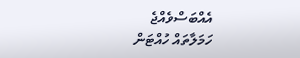އެއްބަސްވެއްޖެ
ހަމަލާތައް ހުއްޓަން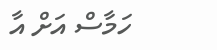ހަމާސް އަށް އާ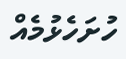ހުށަހެޅުމެއް